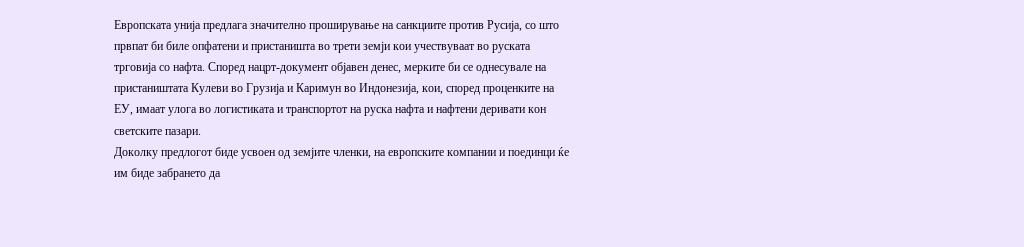Европската унија предлага значително проширување на санкциите против Русија, со што првпат би биле опфатени и пристаништа во трети земји кои учествуваат во руската трговија со нафта. Според нацрт-документ објавен денес, мерките би се однесувале на пристаништата Кулеви во Грузија и Каримун во Индонезија, кои, според проценките на ЕУ, имаат улога во логистиката и транспортот на руска нафта и нафтени деривати кон светските пазари.
Доколку предлогот биде усвоен од земјите членки, на европските компании и поединци ќе им биде забрането да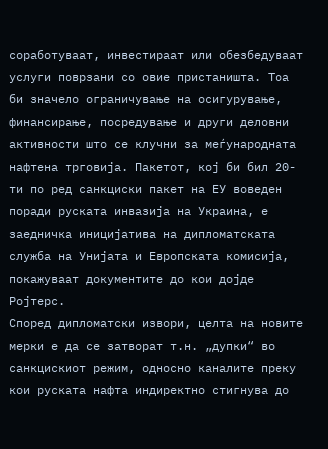соработуваат, инвестираат или обезбедуваат услуги поврзани со овие пристаништа. Тоа би значело ограничување на осигурување, финансирање, посредување и други деловни активности што се клучни за меѓународната нафтена трговија. Пакетот, кој би бил 20-ти по ред санкциски пакет на ЕУ воведен поради руската инвазија на Украина, е заедничка иницијатива на дипломатската служба на Унијата и Европската комисија, покажуваат документите до кои дојде Ројтерс.
Според дипломатски извори, целта на новите мерки е да се затворат т.н. „дупки“ во санкцискиот режим, односно каналите преку кои руската нафта индиректно стигнува до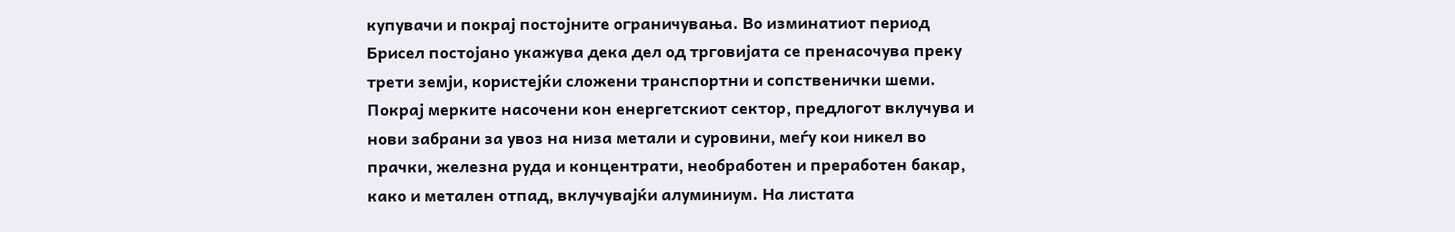купувачи и покрај постојните ограничувања. Во изминатиот период Брисел постојано укажува дека дел од трговијата се пренасочува преку трети земји, користејќи сложени транспортни и сопственички шеми.
Покрај мерките насочени кон енергетскиот сектор, предлогот вклучува и нови забрани за увоз на низа метали и суровини, меѓу кои никел во прачки, железна руда и концентрати, необработен и преработен бакар, како и метален отпад, вклучувајќи алуминиум. На листата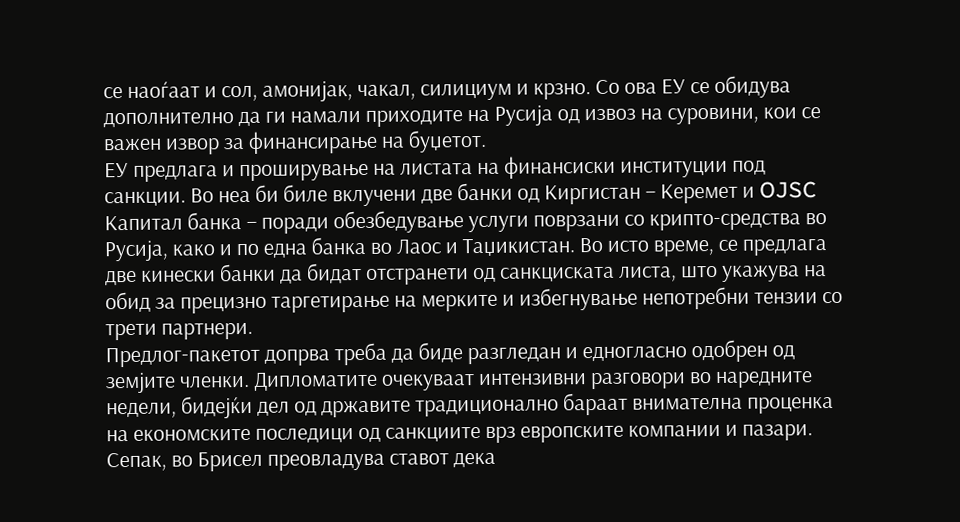се наоѓаат и сол, амонијак, чакал, силициум и крзно. Со ова ЕУ се обидува дополнително да ги намали приходите на Русија од извоз на суровини, кои се важен извор за финансирање на буџетот.
ЕУ предлага и проширување на листата на финансиски институции под санкции. Во неа би биле вклучени две банки од Киргистан – Керемет и OJSC Капитал банка – поради обезбедување услуги поврзани со крипто-средства во Русија, како и по една банка во Лаос и Таџикистан. Во исто време, се предлага две кинески банки да бидат отстранети од санкциската листа, што укажува на обид за прецизно таргетирање на мерките и избегнување непотребни тензии со трети партнери.
Предлог-пакетот допрва треба да биде разгледан и едногласно одобрен од земјите членки. Дипломатите очекуваат интензивни разговори во наредните недели, бидејќи дел од државите традиционално бараат внимателна проценка на економските последици од санкциите врз европските компании и пазари. Сепак, во Брисел преовладува ставот дека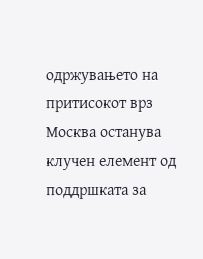одржувањето на притисокот врз Москва останува клучен елемент од поддршката за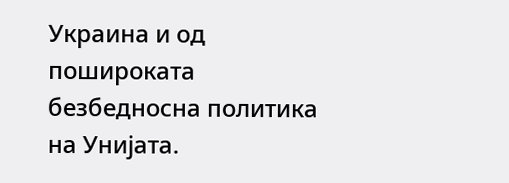Украина и од пошироката безбедносна политика на Унијата.